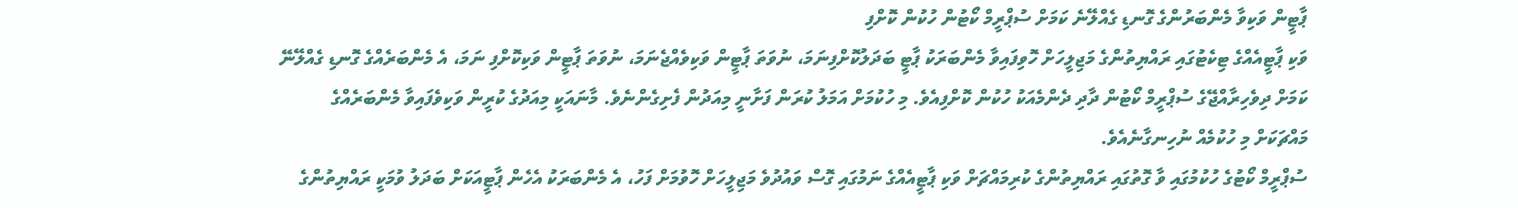ޕާޓީން ވަކިވާ މެންބަރުންގެ ގޮނޑި ގެއްލޭނެ ކަމަށް ސުޕްރީމް ކޯޓުން ހުކުން ކޮށްފި
ވަކި ޕާޓީއެއްގެ ޓިކެޓުގައި ރައްޔިތުންގެ މަޖިލީހަށް ހޮވިފައިވާ މެންބަރަކު ޕާޓީ ބަދަލުކޮށްފިނަމަ، ނުވަތަ ޕާޓީން ވަކިވެއްޖެނަމަ، ނުވަތަ ޕާޓީން ވަކިކޮށްފި ނަމަ، އެ މެންބަރެއްގެ ގޮނޑި ގެއްލޭނޭ ކަމަށް ދިވެހިރާއްޖޭގެ ސުޕްރީމް ކޯޓުން ދާދި ދެންމެއަކު ހުކުން ކޮށްފިއެވެ. މި ހުކުމަށް އަމަލު ކުރަން ފަށާނީ މިއަދުން ފެށިގެންނެވެ. މާނައަކީ މިއަދުގެ ކުރީން ވަކިވެފައިވާ މެންބަރެއްގެ މައްޗަކަށް މި ހުކުމެއް ނުހިނގާނެއެވެ.
ސުޕްރީމް ކޯޓުގެ ހުކުމުގައި ވާ ގޮތުގައި ރައްޔިތުންގެ ކުރިމައްޗަށް ވަކި ޕާޓީއެއްގެ ނަމުގައި ގޮސް ވައުދުވެ މަޖިލީހަށް ހޮވުމަށް ފަހު، އެ މެންބަރަކު އެހެން ޕާޓީއަކަށް ބަދަލު ވުމަކީ ރައްޔިތުންގެ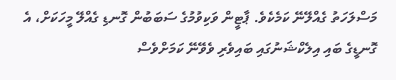މަސްލަހަތު ގެއްލޭނޭ ކަމެކެވެ. ޕާޓީން ވަކިވުމުގެ ސަބަބުން ގޮނޑި ގެއްލޭ މީހަކަށް، އެ ގޮނޑީގެ ބައި އިލެކްޝަނުގައި ބައިވެރި ވެވޭނޭ ކަމަށްވެސް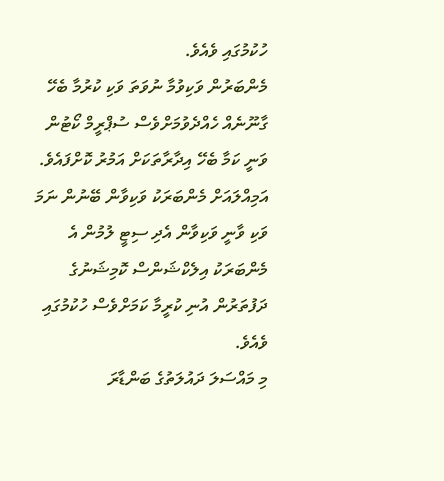ހުކުމުގައި ވެއެވެ.
މެންބަރުން ވަކިވުމާ ނުވަތަ ވަކި ކުރުމާ ބެހޭ ގާނޫނެއް ހެއްދެވުމަށްވެސް ސުޕްރީމް ކޯޓުން ވަނީ ކަމާ ބެހޭ އިދާރާތަކަށް އަމުރު ކޮށްފައެވެ. އަމިއްލައަށް މެންބަރަކު ވަކިވާން ބޭނުން ނަމަ ވަކި ވާނީ ވަކިވާން އެދި ސިޓީ ލުމުން އެ މެންބަރަކު އިލެކްޝަންސް ކޮމިޝަނުގެ ދަފުތަރުން އުނި ކުރީމާ ކަމަށްވެސް ހުކުމުގައި ވެއެވެ.
މި މައްސަލަ ދައުލަތުގެ ބަންޑާރަ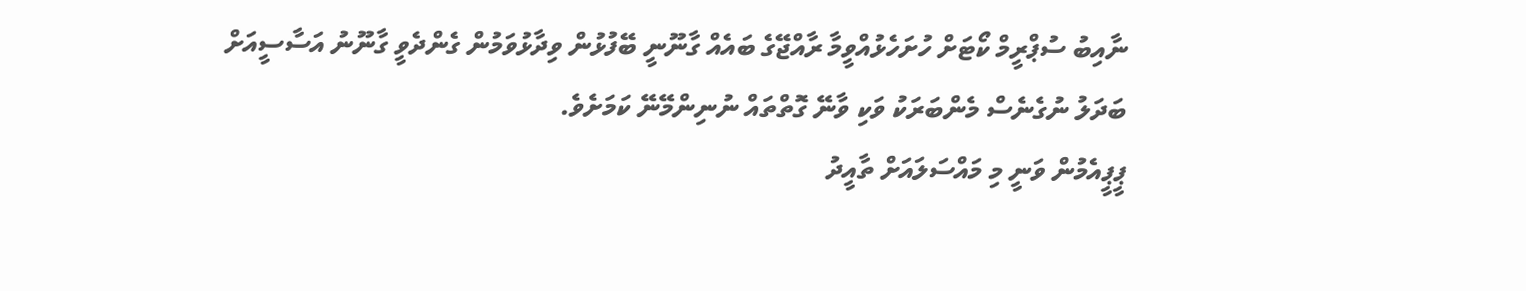ނާއިބު ސުޕްރީމް ކޯޓަށް ހުށަހެޅުއްވީމާ ރާއްޖޭގެ ބައެއް ގާނޫނީ ބޭފުޅުން ވިދާޅުވަމުން ގެންދެވީ ގާނޫނު އަސާސީއަށް ބަދަލު ނުގެނެސް މެންބަރަކު ވަކި ވާނޭ ގޮތްތައް ނުނިންމޭނޭ ކަމަށެވެ.
ޕީޕީއެމުން ވަނީ މި މައްސަލައަށް ތާއީދު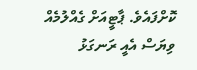ކޮށްފައެވެ. ޕާޓީއަށް ގެއްލުމެއް ވިޔަސް އެއީ ރަނގަޅު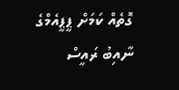ގޮތެއް ކަމަށް ޕީޕީއެމްގެ ނާއިބު ރައީސް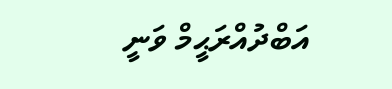އަބްދުއްރަޙީމް ވަނީ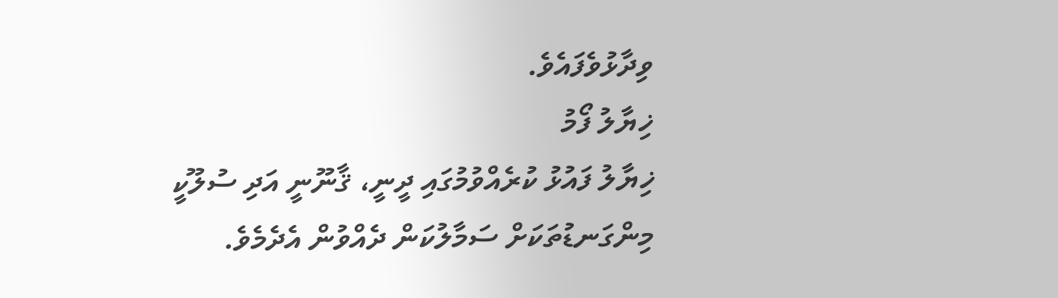ވިދާޅުވެފައެވެ.
ޚިޔާލު ފޯމު
ޚިޔާލު ފައުޅު ކުރެއްވުމުގައި ދީނީ، ޤާނޫނީ އަދި ސުލޫކީ މިންގަނޑުތަކަށް ސަމާލުކަން ދެއްވުން އެދެމެވެ.